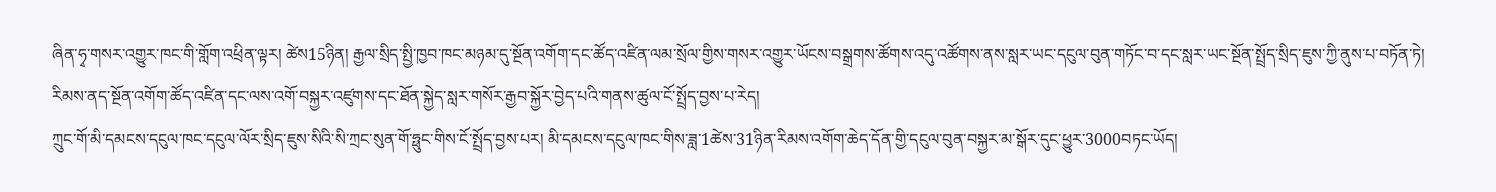ཞིན་ཧྭ་གསར་འགྱུར་ཁང་གི་གློག་འཕྲིན་ལྟར། ཚེས15ཉིན། རྒྱལ་སྲིད་སྤྱི་ཁྱབ་ཁང་མཉམ་དུ་སྔོན་འགོག་དང་ཚོད་འཛིན་ལམ་སྲོལ་གྱིས་གསར་འགྱུར་ཡོངས་བསྒྲགས་ཚོགས་འདུ་འཚོགས་ནས་སླར་ཡང་དངུལ་བུན་གཏོང་བ་དང་སླར་ཡང་སྔོན་སྤྲོད་སྲིད་ཇུས་ཀྱི་ནུས་པ་བཏོན་ཏེ། རིམས་ནད་སྔོན་འགོག་ཚོད་འཛིན་དང་ལས་འགོ་བསྐྱར་འཛུགས་དང་ཐོན་སྐྱེད་སླར་གསོར་རྒྱབ་སྐྱོར་བྱེད་པའི་གནས་ཚུལ་ངོ་སྤྲོད་བྱས་པ་རེད།
ཀྲུང་གོ་མི་དམངས་དངུལ་ཁང་དངུལ་ལོར་སྲིད་ཇུས་སིའི་སི་ཀྲང་སུན་གོ་ཧྥུང་གིས་ངོ་སྤྲོད་བྱས་པར། མི་དམངས་དངུལ་ཁང་གིས་ཟླ་1ཚེས་31ཉིན་རིམས་འགོག་ཆེད་དོན་གྱི་དངུལ་བུན་བསྐྱར་མ་སྒོར་དུང་ཕྱུར་3000བཏང་ཡོད།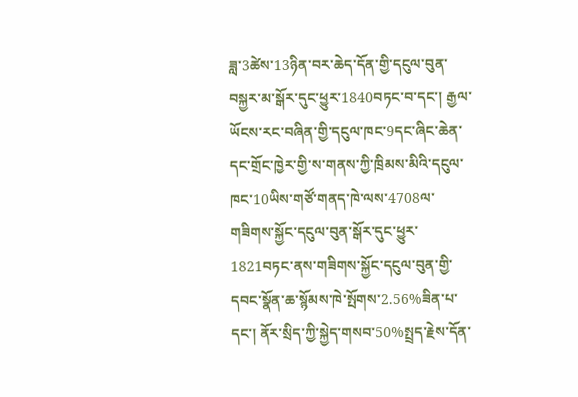ཟླ་3ཚེས་13ཉིན་བར་ཆེད་དོན་གྱི་དངུལ་བུན་བསྐྱར་མ་སྒོར་དུང་ཕྱུར་1840བཏང་བ་དང་། རྒྱལ་ཡོངས་རང་བཞིན་གྱི་དངུལ་ཁང་9དང་ཞིང་ཆེན་དང་གྲོང་ཁྱེར་གྱི་ས་གནས་ཀྱི་ཁྲིམས་མིའི་དངུལ་ཁང་10ཡིས་གཙོ་གནད་ཁེ་ལས་4708ལ་གཟིགས་སྐྱོང་དངུལ་བུན་སྒོར་དུང་ཕྱུར་1821བཏང་ནས་གཟིགས་སྐྱོང་དངུལ་བུན་གྱི་དབང་སྣོན་ཆ་སྙོམས་ཁེ་སྤོགས་2.56%ཟིན་པ་དང་། ནོར་སྲིད་ཀྱི་སྐྱེད་གསབ་50%སྤྲད་རྗེས་དོན་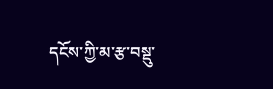དངོས་ཀྱི་མ་རྩ་བསྡུ་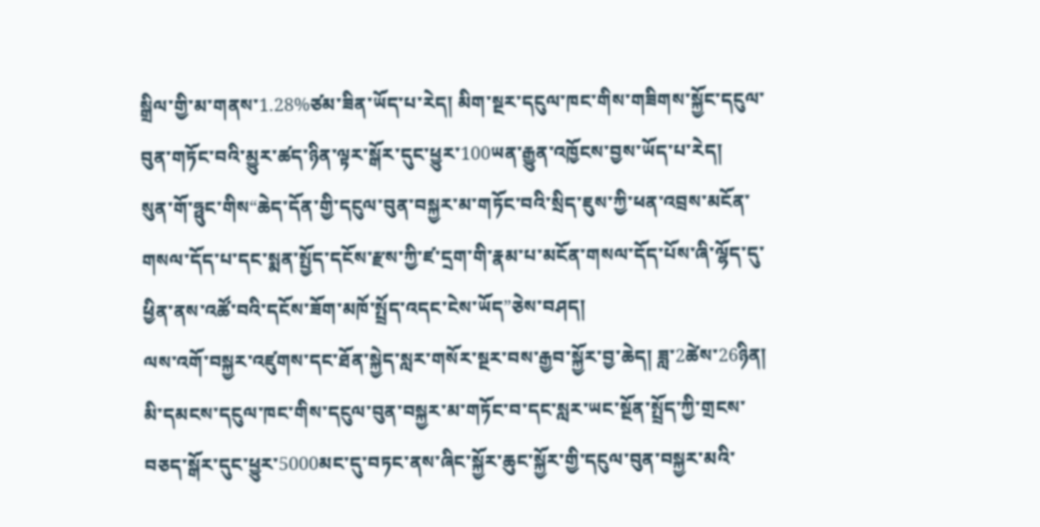སྒྲིལ་གྱི་མ་གནས་1.28%ཙམ་ཟིན་ཡོད་པ་རེད། མིག་སྔར་དངུལ་ཁང་གིས་གཟིགས་སྐྱོང་དངུལ་བུན་གཏོང་བའི་མྱུར་ཚད་ཉིན་ལྟར་སྒོར་དུང་ཕྱུར་100ཡན་རྒྱུན་འཁྱོངས་བྱས་ཡོད་པ་རེད།
སུན་གོ་ཧྥུང་གིས“ཆེད་དོན་གྱི་དངུལ་བུན་བསྐྱར་མ་གཏོང་བའི་སྲིད་ཇུས་ཀྱི་ཕན་འབྲས་མངོན་གསལ་དོད་པ་དང་སྨན་སྤྱོད་དངོས་རྫས་ཀྱི་ཛ་དྲག་གི་རྣམ་པ་མངོན་གསལ་དོད་པོས་ཞི་ལྷོད་དུ་ཕྱིན་ནས་འཚོ་བའི་དངོས་ཟོག་མཁོ་སྤྲོད་འདང་ངེས་ཡོད”ཅེས་བཤད།
ལས་འགོ་བསྐྱར་འཛུགས་དང་ཐོན་སྐྱེད་སླར་གསོར་སྔར་བས་རྒྱབ་སྐྱོར་བྱ་ཆེད། ཟླ་2ཚེས་26ཉིན། མི་དམངས་དངུལ་ཁང་གིས་དངུལ་བུན་བསྐྱར་མ་གཏོང་བ་དང་སླར་ཡང་སྔོན་སྤྲོད་ཀྱི་གྲངས་བཅད་སྒོར་དུང་ཕྱུར་5000མང་དུ་བཏང་ནས་ཞིང་སྐྱོར་ཆུང་སྐྱོར་གྱི་དངུལ་བུན་བསྐྱར་མའི་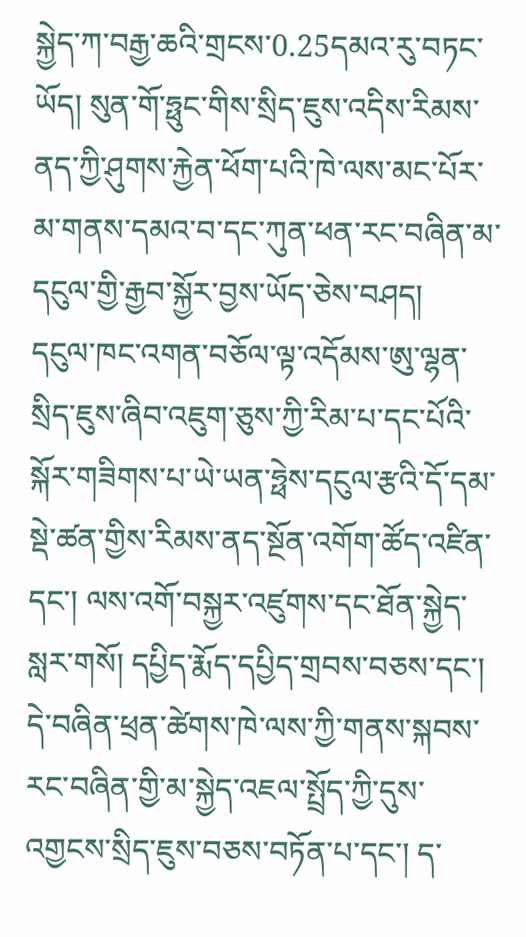སྐྱེད་ཀ་བརྒྱ་ཆའི་གྲངས་0.25དམའ་རུ་བཏང་ཡོད། སུན་གོ་ཧྥུང་གིས་སྲིད་ཇུས་འདིས་རིམས་ནད་ཀྱི་ཤུགས་རྐྱེན་ཕོག་པའི་ཁེ་ལས་མང་པོར་མ་གནས་དམའ་བ་དང་ཀུན་ཕན་རང་བཞིན་མ་དངུལ་གྱི་རྒྱབ་སྐྱོར་བྱས་ཡོད་ཅེས་བཤད།
དངུལ་ཁང་འགན་བཅོལ་ལྟ་འདོམས་ཨུ་ལྷན་སྲིད་ཇུས་ཞིབ་འཇུག་ཅུས་ཀྱི་རིམ་པ་དང་པོའི་སྐོར་གཟིགས་པ་ཡེ་ཡན་ཧྥེས་དངུལ་རྩའི་དོ་དམ་སྡེ་ཚན་གྱིས་རིམས་ནད་སྔོན་འགོག་ཚོད་འཛིན་དང་། ལས་འགོ་བསྐྱར་འཛུགས་དང་ཐོན་སྐྱེད་སླར་གསོ། དཔྱིད་རྨོད་དཔྱིད་གྲབས་བཅས་དང་། དེ་བཞིན་ཕྲན་ཚེགས་ཁེ་ལས་ཀྱི་གནས་སྐབས་རང་བཞིན་གྱི་མ་སྐྱེད་འཇལ་སྤྲོད་ཀྱི་དུས་འགྱངས་སྲིད་ཇུས་བཅས་བཏོན་པ་དང་། ད་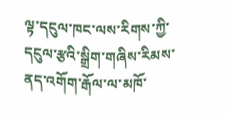ལྟ་དངུལ་ཁང་ལས་རིགས་ཀྱི་དངུལ་རྩའི་སྒྲིག་གཞིས་རིམས་ནད་འགོག་རྒོལ་ལ་མཁོ་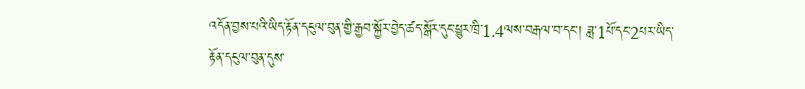འདོན་བྱས་པའི་ཡིད་རྟོན་དངུལ་བུན་གྱི་རྒྱབ་སྐྱོར་བྱེད་ཚད་སྒོར་དུང་ཕྱུར་ཁྲི་1.4ལས་བརྒལ་བ་དང་། ཟླ་1པོ་དང་2པར་ཡིད་རྟོན་དངུལ་བུན་དུས་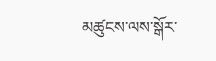མཚུངས་ལས་སྒོར་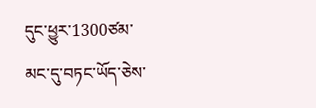དུང་ཕྱུར་1300ཙམ་མང་དུ་བཏང་ཡོད་ཅེས་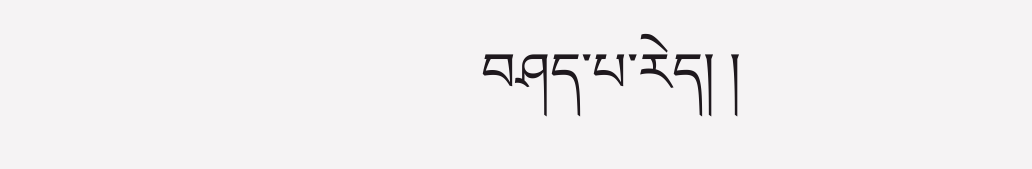བཤད་པ་རེད། །